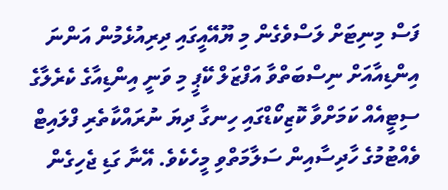ފަސް މިނިޓަށް ލަސްވެގެން މި ޔޫއޭއީގައި ދިރިއުޅެމުން އަންނަ އިންޑިއާއަށް ނިސްބަތްވާ އަފްޒަލް ކޭޕީ މި ވަނީ އިންޑިއާގެ ކެރެލާގެ ސިޓީއެއް ކަމަށްވާ ކޮޒިކޯޑްގައި ހިނގާ ދިޔަ ނުރައްކާތެރި ފްލައިޓް ވެއްޓުމުގެ ހާދިސާއިން ސަލާމަތްވި މީހެކެވެ. އޭނާ ގަޑި ޖެހިގެން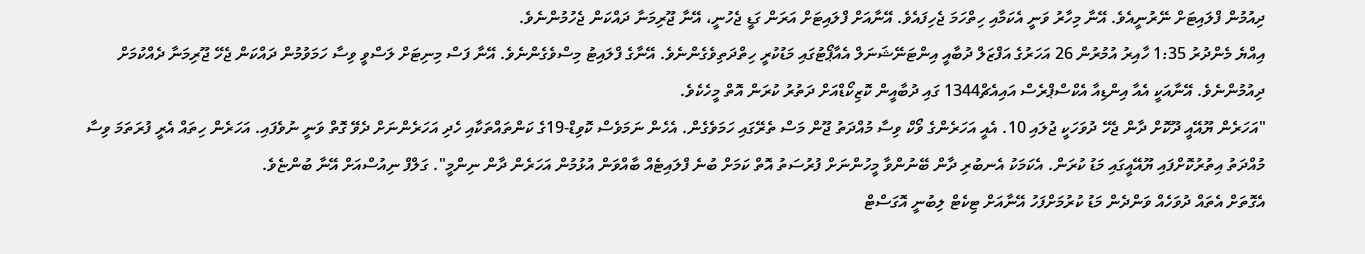ދިއުމުން ފްލައިޓަށް ނޭރުނީއެވެ. އޭނާ މިހާރު ވަނީ އެކަމާއި ހިތްހަމަ ޖެހިފައެވެ. އޭނާއަށް ފްލައިޓަށް އަރަން ގަޑީ ޖެހުނީ، އޭނާ ޖޫރިމަނާ ދައްކަން ޖެހުމުންނެވެ.
އިއްޔެ މެންދުރު 1:35 ހާއިރު އުމުރުން 26 އަހަރުގެ އަފްޒަލް ދުބާއީ އިންޓަނޭޝަނަލް އެއާޕޯޓުގައި މަޑުކުރީ ހިތްދަތިވެގެންނެވެ. އޭނާގެ ފްލައިޓު މިސްވެގެންނެވެ. އޭނާ ފަސް މިނިޓަށް ލަސްވީ ވިސާ ހަމަވުމުން ދައްކަން ޖެހޭ ޖޫރިމަނާ ދެއްކުމަށް ދިއުމުންނެވެ. އޭނާއަކީ އެއާ އިންޑިއާ އެކްސްޕްރެސް އައިއެޗް1344 ގައި ދުބާއީން ކޮޒިކޯޑްއަށް ދަތުރު ކުރަން އޮތް މީހެކެވެ.
"އަހަރެން ޔޫއޭއީ ދޫކޮށް ދާން ޖެހޭ ދުވަހަކީ ޖުލައި 10. އެއީ އަހަރެންގެ ވޯކް ވިސާ މުއްދަތު ޖޫން މަސް ތެރޭގައި ހަމަވެގެން. އެހެން ނަމަވެސް ކޮވިޑް-19ގެ ކަންތައްތަކާއި ހެދި އަހަރެންނަށް ދެވޭ ގޮތް ވަނީ ނުވެފައި. އަހަރެން ހިތައް އެރީ ފުރަތަމަ ވިސާ މުއްދަތު އިތުރުކޮށްފައި ޔޫއޭއީގައި މަޑު ކުރަން. އެކަމަކު އެނބުރި ދާން ބޭނުންވާ މީހުންނަށް ފުރުސަތު އޮތް ކަމަށް ބުނެ ފްލައިޓެއް ބާއްވަން އުޅުމުން އަހަރެން ދާން ނިންމީ". ގަލްފް ނިއުސްއަށް އޭނާ ބުންޏެވެ.
އެގޮތަށް އެތައް ދުވަހެއް ވަންދެން މަޑު ކުރުމަށްފަހު އޭނާއަށް ޓިކެޓް ލިބުނީ އޮގަސްޓް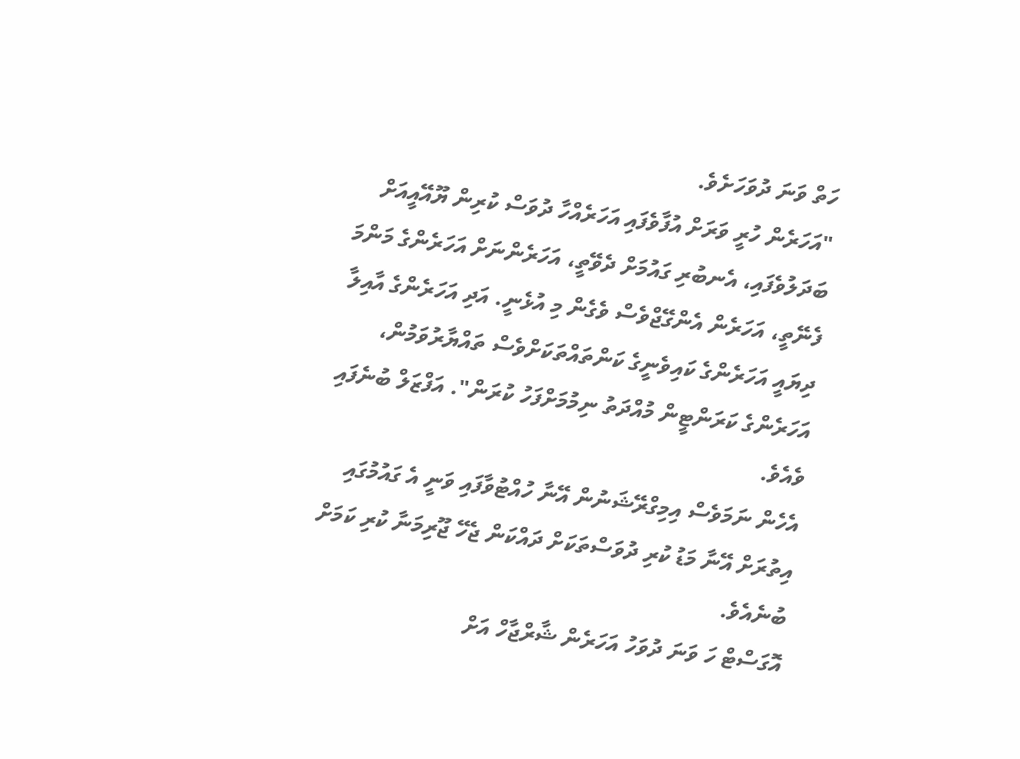ހަތް ވަނަ ދުވަހަށެވެ.
"އަހަރެން ހުރީ ވަރަށް އުފާވެފައި އަހަރެއްހާ ދުވަސް ކުރިން ޔޫއޭއީއަށް ބަދަލުވެފައި، އެނބުރި ގައުމަށް ދެވޭތީ، އަހަރެންނަށް އަހަރެންގެ މަންމަ ފެނޭތީ، އަހަރެން އެންގޭޖްވެސް ވެގެން މި އުޅެނީ. އަދި އަހަރެންގެ އާއިލާ ދިޔައީ އަހަރެންގެ ކައިވެނީގެ ކަންތައްތަކަށްވެސް ތައްޔާރުވަމުން، އަހަރެންގެ ކަރަންޓީން މުއްދަތު ނިމުމަށްފަހު ކުރަން". އަފްޒަލް ބުނެފައި ވެއެވެ.
އެހެން ނަމަވެސް އިމިގްރޭޝަނުން އޭނާ ހުއްޓުވާފައި ވަނީ އެ ގައުމުގައި އިތުރަށް އޭނާ މަޑު ކުރި ދުވަސްތަކަށް ދައްކަން ޖެހޭ ޖޫރިމަނާ ކުރި ކަމަށް ބުނެއެވެ.
އޮގަސްޓް ހަ ވަނަ ދުވަހު އަހަރެން ޝާރްޖާހް އަށް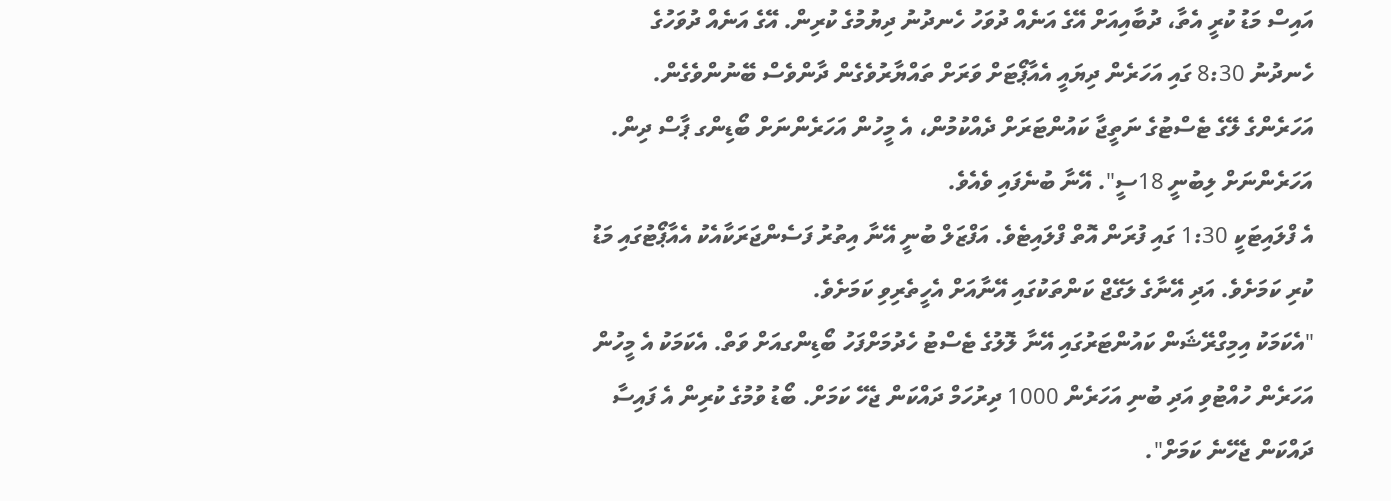އައިސް މަޑު ކުރީ އެތާ، ދުބާއިއަށް އޭގެ އަނެއް ދުވަހު ހެނދުނު ދިޔުމުގެ ކުރިން. އޭގެ އަނެއް ދުވަހުގެ ހެނދުނު 8:30 ގައި އަހަރެން ދިޔައީ އެއާޕޯޓަށް ވަރަށް ތައްޔާރުވެގެން ދާންވެސް ބޭނުންވެގެން. އަހަރެންގެ ލޭގެ ޓެސްޓުގެ ނަތީޖާ ކައުންޓަރަށް ދެއްކުމުން، އެ މީހުން އަހަރެންނަށް ބޯޑިންގ ޕާސް ދިން. އަހަރެންނަށް ލިބުނީ 18ސީ". އޭނާ ބުނެފައި ވެއެވެ.
އެ ފްލައިޓަކީ 1:30 ގައި ފުރަން އޮތް ފްލައިޓެވެ. އަފްޒަލް ބުނީ އޭނާ އިތުރު ފަސެންޖަރަކާއެކު އެއާޕޯޓުގައި މަޑު ކުރި ކަމަށެވެ. އަދި އޭނާގެ ލަގޭޖް ކަންތަކުގައި އޭނާއަށް އެހީތެރިވި ކަމަށެވެ.
"އެކަމަކު އިމިގްރޭޝަން ކައުންޓަރުގައި އޭނާ ލޮލުގެ ޓެސްޓު ހެދުމަށްފަހު ބޯޑިންގއަށް ވަތް. އެކަމަކު އެ މީހުން އަހަރެން ހުއްޓުވި އަދި ބުނި އަހަރެން 1000 ދިރުހަމް ދައްކަން ޖެހޭ ކަމަށް. ބޯޑު ވުމުގެ ކުރިން އެ ފައިސާ ދައްކަން ޖެހޭނެ ކަމަށް".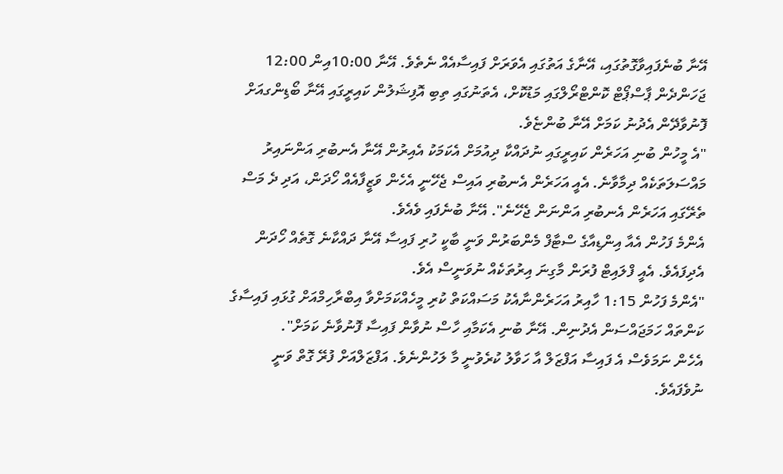އޭނާ ބުނެފައިވާގޮތުގައި، އޭނާގެ އަތުގައި އެވަރަށް ފައިސާއެއް ނެތެވެ. އޭނާ 10:00އިން 12:00 ޖަހަންދެން ޕާސްޕޯޓް ކޮންޓްރޯލްގައި މަޑުކޮށް، އެތަނުގައި ތިބި އޮފިޝަލުން ކައިރީގައި އޭނާ ބޯޑިންގއަށް ފޮނުވާދޭން އެދުނު ކަމަށް އޭނާ ބުންޏެވެ.
"އެ މީހުން ބުނި އަހަރެން ކައިރީގައި ނުދައްކާ ދިއުމަށް އެކަމަކު އެއިރުން އޭނާ އެނބުރި އަންނައިރު މައްސަލަތަކެއް ދިމާވާނެ. އެއީ އަހަރެން އެނބުރި އައިސް ޖެހޭނީ އެހެން ވަޒީފާއެއް ހޯދަން، އަދި ދެ މަސް ތެރޭގައި އަހަރެން އެނބުރި އަންނަން ޖެހޭނެ". އޭނާ ބުނެފައި ވެއެވެ.
އެންމެ ފަހުން އެއާ އިންޑިއާގެ ސްޓާފް މެންބަރުން ވަނީ ބާކީ ހުރި ފައިސާ އޭނާ ދައްކާނެ ގޮތެއް ހޯދަން އެދިފައެވެ. އެއީ ފްލައިޓް ފުރަން މާގިނަ އިރުތަކެއް ނުވަނީސް އެވެ.
"އެންމެ ފަހުން 1:15 ހާއިރު އަހަރެންނާއެކު މަސައްކަތް ކުރި މީހެއްކަމަށްވާ އިބްރާހިމްއަށް ގުޅައި ފައިސާގެ ކަންތައް ހަމަޖައްސަން އެދުނިން. އޭނާ ބުނި އެކަމާއި ހާސް ނުވާން ފައިސާ ފޮނުވާނެ ކަމަށް".
އެހެން ނަމަވެސް އެ ފައިސާ އަފްޒަލް އާ ހަވާލު ކުރެވުނީ މާ ލަހުންނެވެ. އަފްޒަލްއަށް ފުރޭ ގޮތް ވަނީ ނުވެފައެވެ.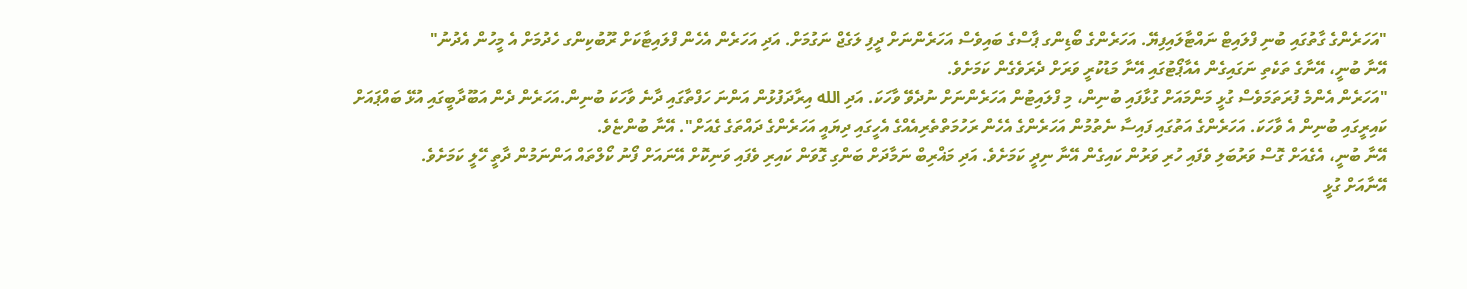"އަހަރެންގެ ގާތުގައި ބުނި ފްލައިޓް ނައްޓާލައިފިޔޭ. އަހަރެންގެ ބޯޑިންގ ޕާސްގެ ބައިވެސް އަހަރެންނަށް ދީފި ލަގެޖް ނަގުމަށް. އަދި އަހަރެން އެހެން ފްލައިޓާކަށް ރޫބުކިންގ ހެދުމަށް އެ މީހުން އެދުނު"
އޭނާ ބުނީ، އޭނާގެ ތަކެތި ނަގައިގެން އެއާޕޯޓުގައި އޭނާ މަޑުކުރީ ވަރަށް ދެރަވެގެން ކަމަށެވެ.
"އަހަރެން އެންމެ ފުރަތަމަވެސް ގުޅީ މަންމައަށް ގުޅާފައި ބުނިން، މި ފްލައިޓުން އަހަރެންނަށް ނުދެވޭ ވާހަކަ. އަދި الله އިރާދަފުޅުން އަންނަ ހަފްތާގައި ދާނެ ވާހަކަ ބުނިން.އަހަރެން ދެން އަބޫދާބީގައި އުޅޭ ބައްޕައަށް ކައިރީގައި ބުނިން އެ ވާހަކަ. އަހަރެންގެ އަތުގައި ފައިސާ ނެތުމުން އަހަރެންގެ އެހެން ރަހުމަތްތެރިއެއްގެ އެހީގައި ދިޔައީ އަހަރެންގެ ދައްތަގެ ގެއަށް". އޭނާ ބުންޏެވެ.
އޭނާ ބުނީ، އެގެއަށް ގޮސް ވަރުބަލި ވެފައި ހުރި ވަރުން ކައިގެން އޭނާ ނިދީ ކަމަށެވެ. އަދި މަޣްރިބް ނަމާދަށް ބަންގި ގޮވަން ކައިރި ވެފައި ވަނިކޮށް އޭނައަށް ފޯނު ކޯލްތައް އަންނަމުން ދާތީ ހޭލީ ކަމަށެވެ.
އޭނާއަށް ގުޅީ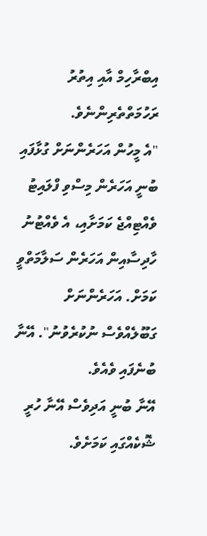އިބްރާހިމް އާއި އިތުރު ރަހުމަތްތެރިންނެވެ.
"އެ މީހުން އަހަރެންނަށް ގުޅާފައި ބުނީ އަހަރެން މިސްވި ފްލައިޓު ވެއްޓިއްޖެ ކަމަށާއި، އެ ވެއްޓުނު ހާދިސާއިން އަހަރެން ސަލާމަތްވީ ކަމަށް. އަހަރެންނަށް ގަބޫލެއްވެސް ނުކުރެވުނު". އޭނާ ބުނެފައި ވެއެވެ.
އޭނާ ބުނީ އަދިވެސް އޭނާ ހުރީ ޝޮކެއްގައި ކަމަށެވެ.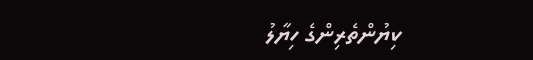ކިޔުންތެރިންގެ ހިޔާލު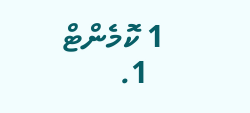1 ކޮމެންޓް
  1.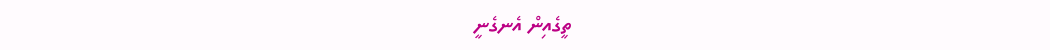ތީގެއިން އެނގެނީ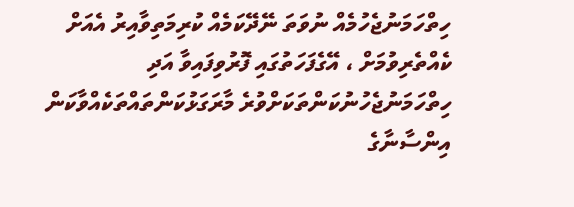ހިތްހަމަނުޖެހުމެއް ނުވަތަ ނޭދޭކަމެއް ކުރިމަތިވާއިރު އެއަށް ކެއްތެރިވުމަށް ، އޭގެފަހަތުގައި ފޮރުވިފައިވާ އަދި ހިތްހަމަނުޖެހުނުކަންތަކަށްވުރެ މާރަގަޅުކަންތައްތަކެއްވާކަން އިންސާނާގެ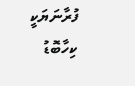ފުރާނަޔަކީ ކިހާބޮޑު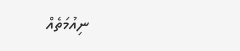ނިއުމަތެއް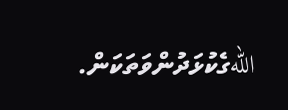اللهގެކުޅަދުންވަތަކަން.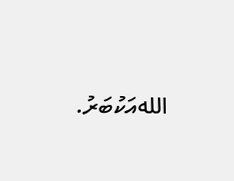اللهއަކުބަރު.